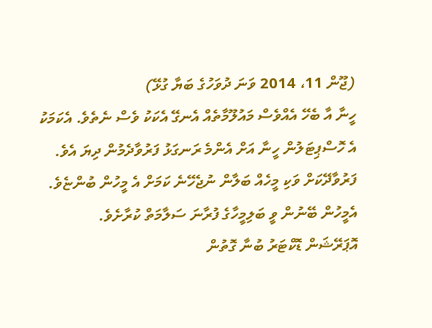(ޖޫން 11، 2014 ވަނަ ދުވަހުގެ ބަޔާ ގުޅޭ)
ހީނާ އާ ބެހޭ އެއްވެސް މައުލޫމާތެއް އެނގޭ އެކަކު ވެސް ނެތެވެ. އެކަމަކު އެ ހޮސްޕިޓަލުން ހީނާ އަށް އެންމެ ރަނގަޅު ފަރުވާދެމުން ދިޔަ އެވެ. ފަރުވާދޭކަށް ވަކި މީހެއް ބަލާން ނުޖެހޭނެ ކަމަށް އެ މީހުން ބުންޏެވެ. އެމީހުން ބޭނުން ވީ ބަލިމީހާގެ ފުރާނަ ސަލާމަތް ކުރާށެވެ.
އޮޕަރޭޝަން ޑޮކްޓަރު ބުނާ ގޮތުން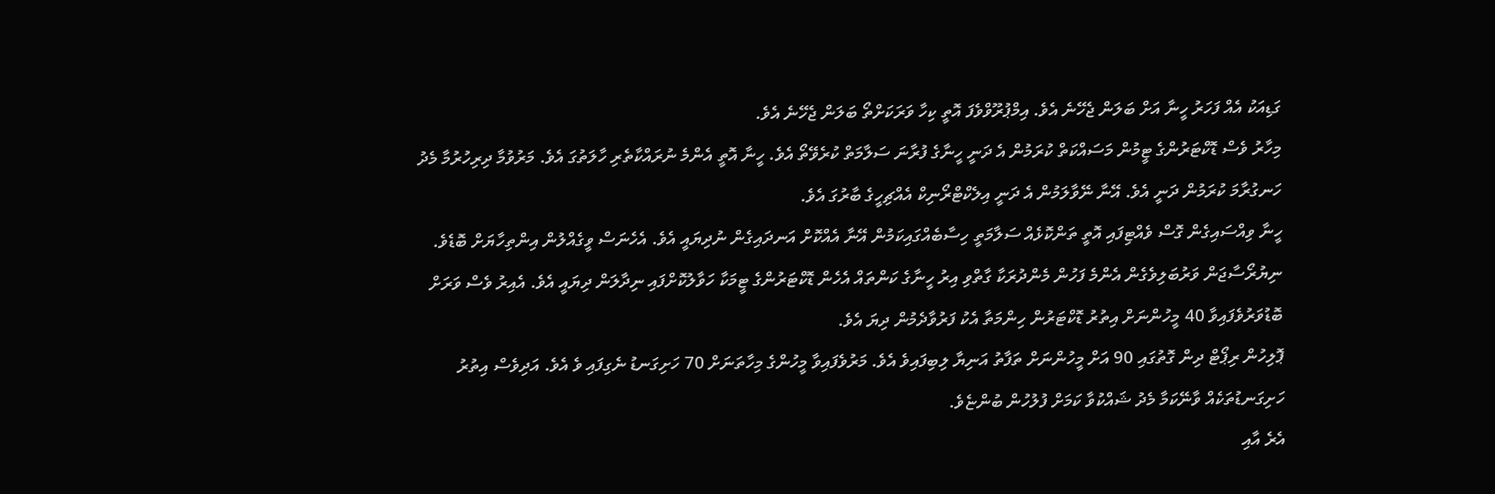ގަޑިއަކު އެއް ފަހަރު ހީނާ އަށް ބަލަން ޖެހޭނެ އެވެ. އިމްޕުރޫވްވެފަ އޮތީ ކިހާ ވަރަކަށްތޯ ބަލަން ޖެހޭނެ އެވެ.
މިހާރު ވެސް ޑޮކްޓަރުންގެ ޓީމުން މަސައްކަތް ކުރަމުން އެ ދަނީ ހީނާގެ ފުރާނަ ސަލާމަތް ކުރެވޭތޯ އެވެ. ހީނާ އޮތީ އެންމެ ނުރައްކާތެރި ހާލަތުގަ އެވެ. މަރުވުމާ ދިރިހުރުމާ މެދު ހަނގުރާމަ ކުރަމުން ދަނީ އެވެ. އޭނާ ނޭވާލަމުން އެ ދަނީ އިލެކްޓްރޯނިކް އެއްޗިހީގެ ބާރުގަ އެވެ.
ހީނާ ވިއްސައިގެން ގޮސް ވެއްޓިފައި އޮތީ ތަންކޮޅެއް ސަލާމަތީ ހިސާބެއްގައިކަމުން އޭނާ އެއްކޮށް އަނދައިގެން ނުދިޔައީ އެވެ. އެހެނަސް ވީގެއްލުން އިންތިހާޔަށް ބޮޑެވެ.
ނިޔުރޯސާޖަން ވަރުބަލިވެގެން އެންމެ ފަހުން މެންދުރަކާ ގާތްވި އިރު ހީނާގެ ކަންތައް އެހެން ޑޮކްޓަރުންގެ ޓީމަކާ ހަވާލުކޮށްފައި ނިދާލަން ދިޔައީ އެވެ. އެއިރު ވެސް ވަރަށް ބޮޑުވަރުވެފައިވާ 40 މީހުންނަށް އިތުރު ޑޮކްޓަރުން ހިންމަތާ އެކު ފަރުވާދެމުން ދިޔަ އެވެ.
ޕޮލިހުން ރިޕޯޓް ދިން ގޮތުގައި 90 އަށް މީހުންނަށް ތަފާތު އަނިޔާ ލިބިފައިވެ އެވެ. މަރުވެފައިވާ މީހުންގެ މިހާތަނަށް 70 ހަށިގަނޑު ނެގިފައި ވެ އެވެ. އަދިވެސް އިތުރު ހަށިގަނޑުތަކެއް ވާނޭކަމާ މެދު ޝައްކުވާ ކަމަށް ފުލުހުން ބުންޏެވެ.
އެރެ އާއި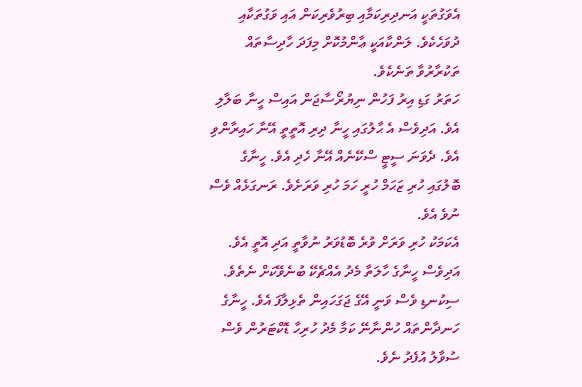އެވަގުތަކީ އަނދިރިކަމާއި ބިރުވެރިކަން އައި ވަގުތަކާއި ދުވަހެކެވެ. ލަންކާއަކީ ޢާންމުކޮށް މިފަދަ ހާދިސާތައް ތަކުރާރުވާ ތަނެކެވެ.
ހަތަރު ގަޑި އިރު ފަހުން ނިޔުރޯސާޖަން އައިސް ހީނާ ބަލާލި އެވެ. އަދިވެސް އެ ޙާލުގައި ހީނާ ދިރި އޮތީތީ އޭނާ ހައިރާންވި އެވެ. ދެވަނަ ސީޓީ ސްކޭނެއް އޭނާ ހެދި އެވެ. ހީނާގެ ބޮލުގައި ހުރި ޒަޙަމް ހުރީ ހަމަ ހުރި ވަރަށެވެ. ރަނގަޅެއް ވެސް ނުވެ އެވެ.
އެކަމަކު ހުރި ވަރަށް ވުރެ ބޮޑުވަރު ނުވާތީ އަދި އޮތީ އެވެ. އަދިވެސް ހީނާގެ ހާލަތާ މެދު އެއްޗެކޭ ބުނެވޭކަށް ނެތެވެ. ސިކުނޑި ވެސް ވަނީ އޭގެ ޖަގަހައިން ތެޅިލާފަ އެވެ. ހީނާގެ ހަނދާންތައް ހުންނާނޭ ކަމާ މެދު ހުރިހާ ޑޮކްޓަރުން ވެސް ސުވާލު އުފެދު ނެވެ.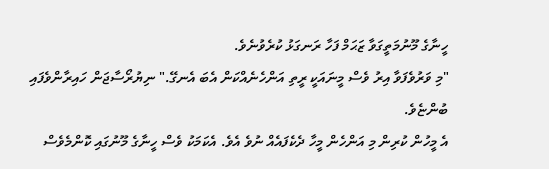ހީނާގެ މޫނުމަތީގަވާ ޒަޙަމް ފަހާ ރަނގަޅު ކުރެވުނެވެ.
"މި ވަރުވެފަވާ އިރު ވެސް މީނައަކީ ރީތި އަންހެނެއްކަން އެބަ އެނގޭ." ނިޔުރޯސާޖަން ހައިރާންވެފައި ބުންޏެވެ.
އެ މީހުން ކުރިން މި އަންހެން މީހާ ދެކެފައެއް ނުވެ އެވެ. އެކަމަކު ވެސް ހީނާގެ މޫނުގައި ކޮންމެވެސް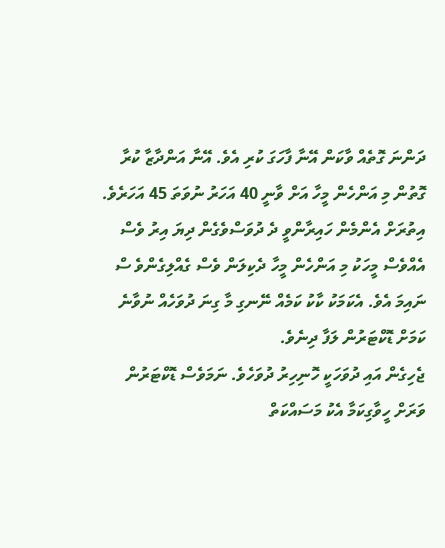ދަންނަ ގޮތެއް ވާކަން އޭނާ ފާހަގަ ކުރި އެވެ. އޭނާ އަންދާޒާ ކުރާ ގޮތުން މި އަންހެން މީހާ އަށް ވާނީ 40 އަހަރު ނުވަތަ 45 އަހަރެވެ.
އިތުރަށް އެންމެން ހައިރާންވީ ދެ ދުވަސްވެގެން ދިޔަ އިރު ވެސް އެއްވެސް މީހަކު މި އަންހެން މީހާ ދެކިލަން ވެސް ގެއްލިގެންވެ ސް ނައިމަ އެވެ. އެކަމަކު ކާކު ކަމެއް ނޭނގި މާ ގިނަ ދުވަހެއް ނުވާނެ ކަމަށް ޑޮކްޓަރުން ލަފާ ދިނެވެ.
ޖެހިގެން އައި ދުވަހަކީ ހޮނިހިރު ދުވަހެވެ. ނަމަވެސް ޑޮކްޓަރުން ވަރަށް ހީވާގިކަމާ އެކު މަސައްކަތް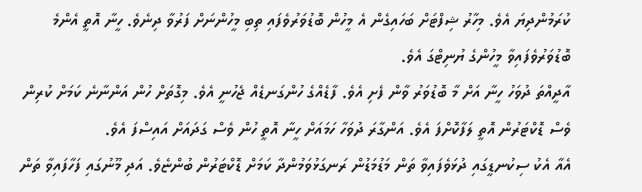ކުރަމުންދިޔަ އެވެ. މިހާރު ޝިފްޓަށް ބަހައިގެން އެ މީހުން ބޮޑުވަރުވެފައި ތިބި މީހުންނަށް ފަރުވާ ދިނެވެ. ހީނާ އޮތީ އެންމެ ބޮޑުވަރުވެފައިވާ މީހުންގެ ޔުނިޓްގަ އެވެ.
އާދީއްތަ ދުވަހު ހީނާ އަށް މާ ބޮޑުވަރު ވާން ފެށި އެވެ. ފާޑެއްގެ ހުންގަނޑެއް ޖެހުނީ އެވެ. މިގޮތަށް ހުން އަންނާނެ ކަމަށް ކުރިން ވެސް ޑޮކްޓަރުން އޮތީ ލަފާކޮށްފަ އެވެ. އަންގާރަ ދުވަހާ ހަމައަށް ހީނާ އޮތީ ހުން ވެސް ގަދައަށް އައިސްފަ އެވެ.
އެއާ އެކު ސިކުނޑީގައި ދުޅަވެފައިވާ ތަން މަޑުމަޑުން ރަނގަޅުވަމުންދާ ކަމަށް ޑޮކްޓަރުން ބުންޏެވެ. އަދި މޫނުގައި ފަހާފައިވާ ތަން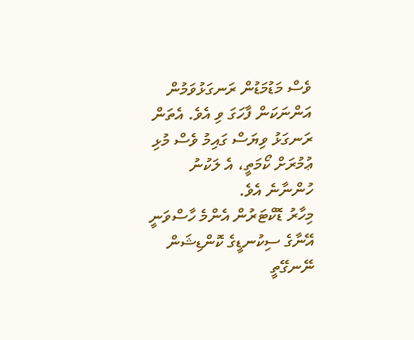ވެސް މަޑުމަޑުން ރަނގަޅުވަމުން އަންނަކަން ފާހަގަ ވި އެވެ. އެތަން ރަނގަޅު ވިޔަސް ގައިމު ވެސް މުޅި ޢުމުރަށް ކޯމަތީ، އެ ލަކުނު ހުންނާނެ އެވެ.
މިހާރު ޑޮކްޓަރުން އެންމެ ހާސްވަނީ އޭނާގެ ސިކުނޑީގެ ކޮންޑިޝަން ނޭނގޭތީ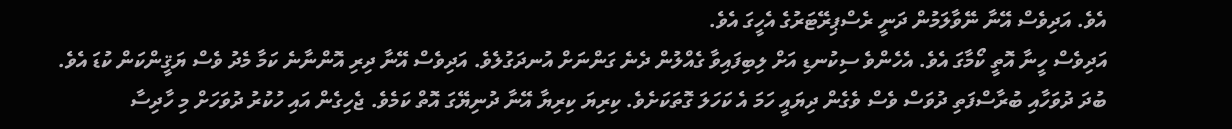އެވެ. އަދިވެސް އޭނާ ނޭވާލަމުން ދަނީ ރެސްޕިރޭޓަރުގެ އެހީގަ އެވެ.
އަދިވެސް ހީނާ އޮތީ ކޯމާގަ އެވެ. އެހެންވެ ސިކުނޑި އަށް ލިބިފައިވާ ގެއްލުން ދެނެ ގަންނަށް އުނދަގުލެވެ. އަދިވެސް އޭނާ ދިރި އޮންނާނެ ކަމާ މެދު ވެސް ޔަޤީންކަން ކުޑަ އެވެ.
ބުދަ ދުވަހާއި ބުރާސްފަތި ދުވަސް ވެސް ވެގެން ދިޔައީ ހަމަ އެ ކަހަލަ ގޮތަކަށެވެ. ކިރިޔަ ކިރިޔާ އޭނާ ދުނިޔޭގަ އޮތް ކަމެވެ. ޖެހިގެން އައި ހުކުރު ދުވަހަށް މި ހާދިސާ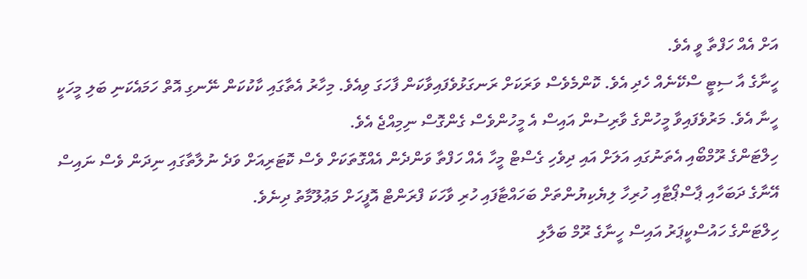އަށް އެއް ހަފްތާ ވީ އެވެ.
ހީނާގެ އާ ސިޓީ ސްކޭނެއް ހެދި އެވެ. ކޮންމެވެސް ވަރަކަށް ރަނގަޅުވެފައިވާކަން ފާހަގަ ވިއެވެ. މިހާރު އެތާގައި ކާކުކަން ނޭނގި އޮތް ހަމައެކަނި ބަލި މީހަކީ ހީނާ އެވެ. މަރުވެފައިވާ މީހުންގެ ވާރިސުން އައިސް އެ މީހުންވެސް ގެންގޮސް ނިމިއްޖެ އެވެ.
ހިލްޓަންގެ ރޫމްބޯއި އެތަނުގައި އަލަށް އައި ދިވެހި ގެސްޓް މީހާ އެއް ހަފްތާ ވަންދެން އެއްގޮތަކަށް ވެސް ކޮޓަރިއަށް ވަދެ ނުލާތާގައި ނިދަން ވެސް ނައިސް އޭނާގެ ދަބަހާއި ޕާސްޕޯޓާއި ހުރިހާ ލިޔެކިޔުންތަށް ބަހައްޓާފައި ހުރި ވާހަކަ ފްރަންޓް އޮފީހަށް މަޢުލޫމާތު ދިނެވެ.
ހިލްޓަންގެ ހައުސްކީޕަރު އައިސް ހީނާގެ ރޫމް ބަލާލި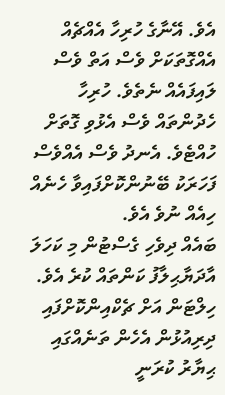އެވެ. އޭނާގެ ހުރިހާ އެއްޗެއް އެއްގޮތަކަށް ވެސް އަތް ވެސް ލައިފައެއް ނެތެވެ. ހުރިހާ ހެދުންތައް ވެސް އެޅުވި ގޮތަށް ހުއްޓެވެ. އެނދު ވެސް އެއްވެސް ފަހަރަކު ބޭނުންކޮށްފައިވާ ހެނެއް ހިއެއް ނުވެ އެވެ.
ބައެއް ދިވެހި ގެސްޓުން މި ކަހަލަ އާދަޔާޙިލާފު ކަންތައް ކުރެ އެވެ. ހިލްޓަން އަށް ޗެކްއިންކޮށްފައި ދިރިއުޅުން އެހެން ތަނެއްގައި ޙިޔާރު ކުރަނީ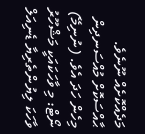މަދެއްކޮށެއް ނޫނެވެ. ޙާއްސަކޮށް މުއްސަނދިން މިހެން ހަދަ އެވެ. (ނުނިމޭ)
ނޯޓް: މި ވާހަކައަކީ މަޝްހޫރު ވާހަކަ ލިޔުންތެރިޔާ ޑެނިއަލް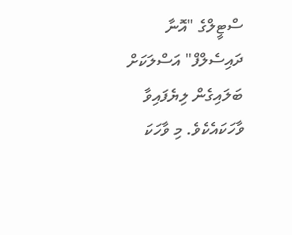ސްޓީލްގެ "އޮނާ ދައިސެލްފް" އަސްލަކަށް ބަލައިގެން ލިޔެފައިވާ ވާހަކައެކެވެ. މި ވާހަކަ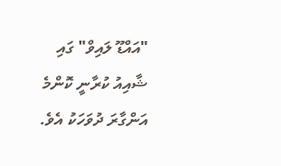"އައްޑޫ ލައިވް" ގައި ޝާއިއު ކުރާނީ ކޮންމެ އަންގާރަ ދުވަހަކު އެވެ.